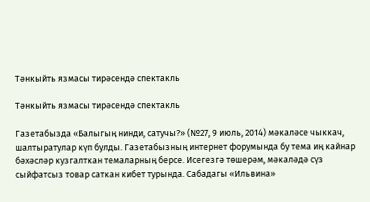Тәнкыйть язмасы тирәсендә спектакль

Тәнкыйть язмасы тирәсендә спектакль

Газетабызда «Балыгың нинди, сатучы?» (№27, 9 июль, 2014) мәкаләсе чыккач, шалтыратулар күп булды. Газетабызның интернет форумында бу тема иң кайнар бәхәсләр кузгалткан темаларның берсе. Исегезгә төшерәм, мәкаләдә сүз сыйфатсыз товар саткан кибет турында. Сабадагы «Ильвина»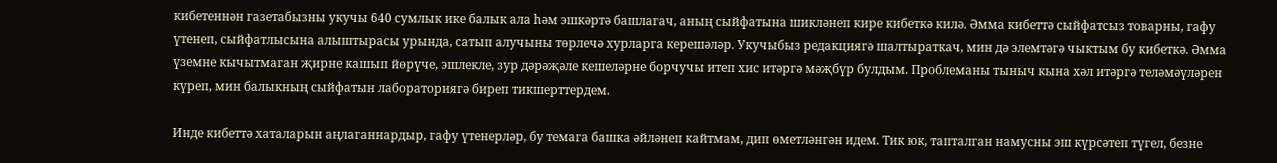кибетеннән газетабызны укучы 640 сумлык ике балык ала һәм эшкәртә башлагач, аның сыйфатына шикләнеп кире кибеткә килә. Әмма кибеттә сыйфатсыз товарны, гафу үтенеп, сыйфатлысына алыштырасы урында, сатып алучыны төрлечә хурларга керешәләр. Укучыбыз редакциягә шалтыраткач, мин дә элемтәгә чыктым бу кибеткә. Әмма үземне кычытмаган җирне кашып йөрүче, эшлекле, зур дәрәҗәле кешеләрне борчучы итеп хис итәргә мәҗбүр булдым. Проблеманы тыныч кына хәл итәргә теләмәүләрен күреп, мин балыкның сыйфатын лабораториягә биреп тикшерттердем.

Инде кибеттә хаталарын аңлаганнардыр, гафу үтенерләр, бу темага башка әйләнеп кайтмам, дип өметләнгән идем. Тик юк, тапталган намусны эш күрсәтеп түгел, безне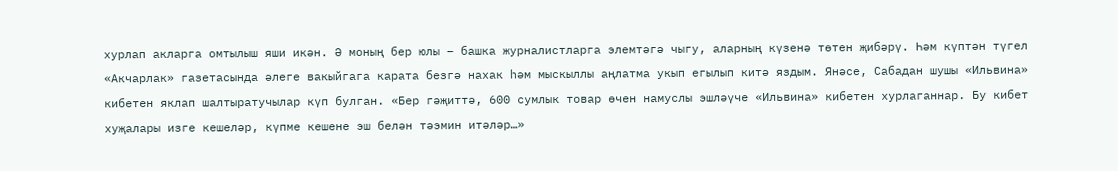хурлап акларга омтылыш яши икән. Ә моның бер юлы – башка журналистларга элемтәгә чыгу, аларның күзенә төтен җибәрү. Һәм күптән түгел «Акчарлак» газетасында әлеге вакыйгага карата безгә нахак һәм мыскыллы аңлатма укып егылып китә яздым. Янәсе, Сабадан шушы «Ильвина» кибетен яклап шалтыратучылар күп булган. «Бер гәҗиттә, 600 сумлык товар өчен намуслы эшләүче «Ильвина» кибетен хурлаганнар. Бу кибет хуҗалары изге кешеләр, күпме кешене эш белән тәэмин итәләр…»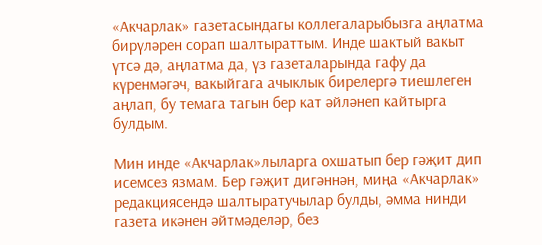«Акчарлак» газетасындагы коллегаларыбызга аңлатма бирүләрен сорап шалтыраттым. Инде шактый вакыт үтсә дә, аңлатма да, үз газеталарында гафу да күренмәгәч, вакыйгага ачыклык бирелергә тиешлеген аңлап, бу темага тагын бер кат әйләнеп кайтырга булдым.

Мин инде «Акчарлак»лыларга охшатып бер гәҗит дип исемсез язмам. Бер гәҗит дигәннән, миңа «Акчарлак» редакциясендә шалтыратучылар булды, әмма нинди газета икәнен әйтмәделәр, без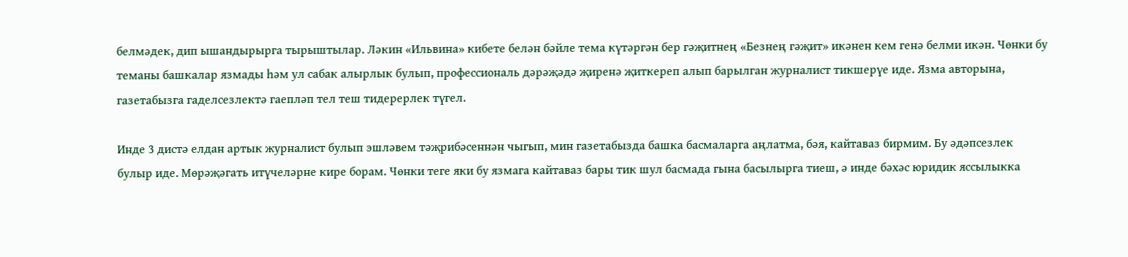белмәдек, дип ышандырырга тырыштылар. Ләкин «Ильвина» кибете белән бәйле тема күтәргән бер гәҗитнең «Безнең гәҗит» икәнен кем генә белми икән. Чөнки бу теманы башкалар язмады һәм ул сабак алырлык булып, профессиональ дәрәҗәдә җиренә җиткереп алып барылган журналист тикшерүе иде. Язма авторына, газетабызга гаделсезлектә гаепләп тел теш тидерерлек түгел.

Инде 3 дистә елдан артык журналист булып эшләвем тәҗрибәсеннән чыгып, мин газетабызда башка басмаларга аңлатма, бәя, кайтаваз бирмим. Бу әдәпсезлек булыр иде. Мөрәҗәгать итүчеләрне кире борам. Чөнки теге яки бу язмага кайтаваз бары тик шул басмада гына басылырга тиеш, ә инде бәхәс юридик яссылыкка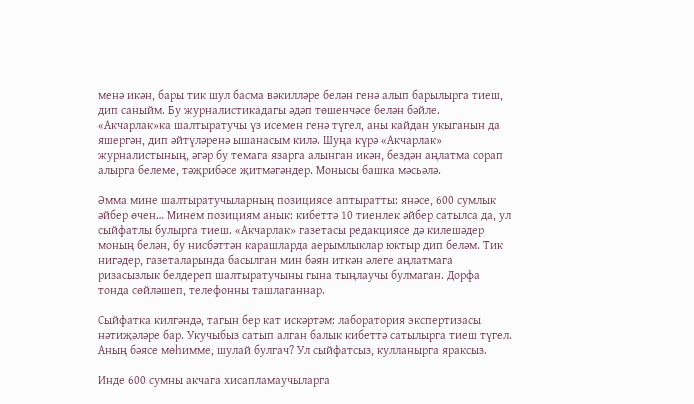менә икән, бары тик шул басма вәкилләре белән генә алып барылырга тиеш, дип саныйм. Бу журналистикадагы әдәп төшенчәсе белән бәйле. «Акчарлак»ка шалтыратучы үз исемен генә түгел, аны кайдан укыганын да яшергән, дип әйтүләренә ышанасым килә. Шуңа күрә «Акчарлак» журналистының, әгәр бу темага язарга алынган икән, бездән аңлатма сорап алырга белеме, тәҗрибәсе җитмәгәндер. Монысы башка мәсьәлә.

Әмма мине шалтыратучыларның позициясе аптыратты: янәсе, 600 сумлык әйбер өчен… Минем позициям анык: кибеттә 10 тиенлек әйбер сатылса да, ул сыйфатлы булырга тиеш. «Акчарлак» газетасы редакциясе дә килешәдер моның белән, бу нисбәттән карашларда аерымлыклар юктыр дип беләм. Тик нигәдер, газеталарында басылган мин бәян иткән әлеге аңлатмага ризасызлык белдереп шалтыратучыны гына тыңлаучы булмаган. Дорфа тонда сөйләшеп, телефонны ташлаганнар.

Сыйфатка килгәндә, тагын бер кат искәртәм: лаборатория экспертизасы нәтиҗәләре бар. Укучыбыз сатып алган балык кибеттә сатылырга тиеш түгел. Аның бәясе мөһимме, шулай булгач? Ул сыйфатсыз, кулланырга яраксыз.

Инде 600 сумны акчага хисапламаучыларга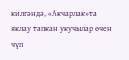килгәндә, «Акчарлак»та яклау тапкан укучылар өчен чүп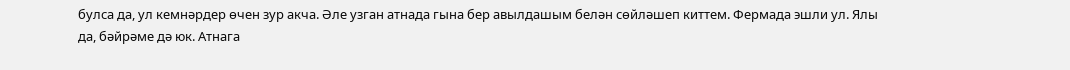булса да, ул кемнәрдер өчен зур акча. Әле узган атнада гына бер авылдашым белән сөйләшеп киттем. Фермада эшли ул. Ялы да, бәйрәме дә юк. Атнага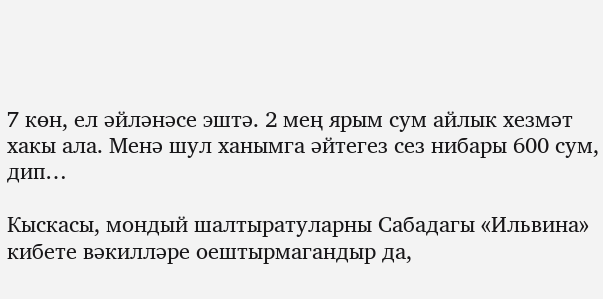7 көн, ел әйләнәсе эштә. 2 мең ярым сум айлык хезмәт хакы ала. Менә шул ханымга әйтегез сез нибары 600 сум, дип…

Кыскасы, мондый шалтыратуларны Сабадагы «Ильвина» кибете вәкилләре оештырмагандыр да,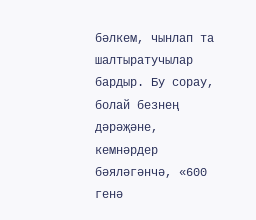бәлкем, чынлап та шалтыратучылар бардыр. Бу сорау, болай безнең дәрәҗәне, кемнәрдер бәяләгәнчә, «600 генә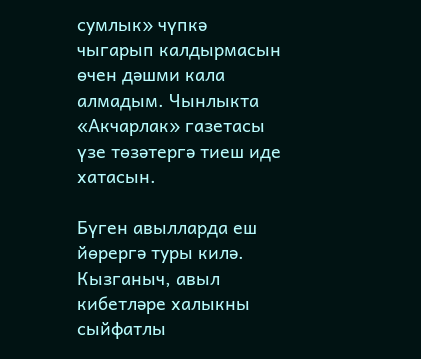сумлык» чүпкә чыгарып калдырмасын өчен дәшми кала алмадым. Чынлыкта «Акчарлак» газетасы үзе төзәтергә тиеш иде хатасын.

Бүген авылларда еш йөрергә туры килә. Кызганыч, авыл кибетләре халыкны сыйфатлы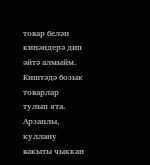товар белән кинәндерә дип әйтә алмыйм. Киштәдә бозык товарлар тулып ята. Арзанлы, куллану вакыты чыккан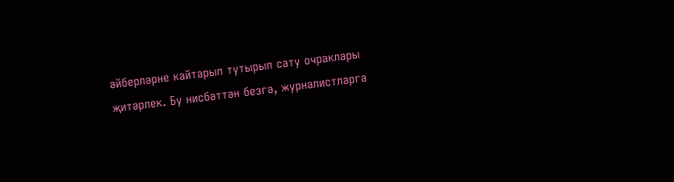әйберләрне кайтарып тутырып сату очраклары җитәрлек. Бу нисбәттән безгә, журналистларга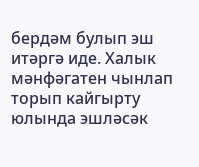бердәм булып эш итәргә иде. Халык мәнфәгатен чынлап торып кайгырту юлында эшләсәк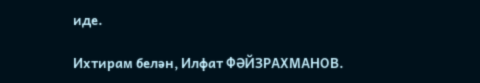иде.

Ихтирам белән, Илфат ФӘЙЗРАХМАНОВ.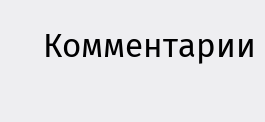Комментарии